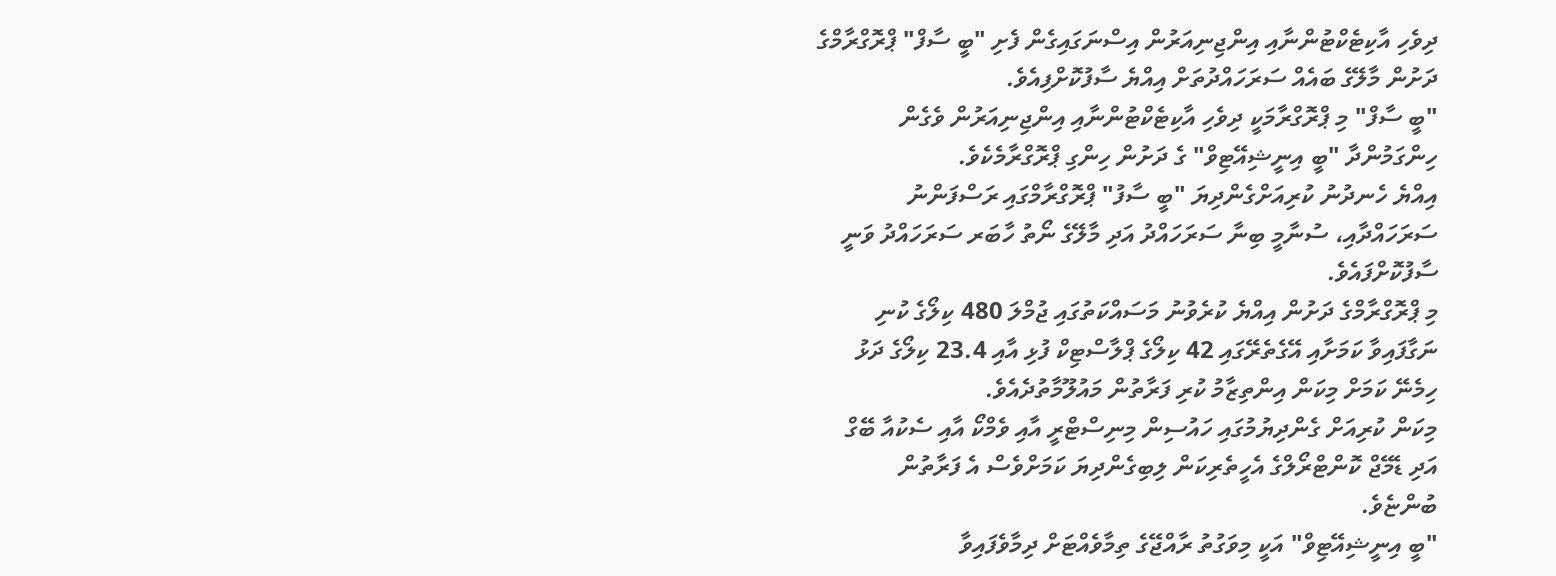ދިވެހި އާކިޓެކްޓުންނާއި އިންޖިނިއަރުން އިސްނަގައިގެން ފެށި "ބީ ސާފް" ޕްރޮގްރާމްގެ ދަށުން މާލޭގެ ބައެއް ސަރަހައްދުތަށް އިއްޔެ ސާފުކޮށްފިއެވެ.
"ބީ ސާފް" މި ޕްރޮގްރާމަކީ ދިވެހި އާކިޓެކްޓުންނާއި އިންޖިނިއަރުން ވެގެން ހިންގަމުންދާ "ބީ އިނީޝިއޭޓިވް" ގެ ދަށުން ހިންގި ޕްރޮގްރާމެކެވެ.
އިއްޔެ ހެނދުނު ކުރިއަށްގެންދިޔަ "ބީ ސާފު" ޕްރޮގްރާމްގައި ރަސްފަންނު ސަރަހައްދާއި، ސުނާމީ ބިނާ ސަރަހައްދު އަދި މާލޭގެ ނޯތު ހާބަރ ސަރަހައްދު ވަނީ ސާފުކޮށްފައެވެ.
މި ޕްރޮގްރާމްގެ ދަށުން އިއްޔެ ކުރެވުނު މަސައްކަތުގައި ޖުމްލަ 480 ކިލޯގެ ކުނި ނަގާފައިވާ ކަމަށާއި އޭގެތެރޭގައި 42 ކިލޯގެ ޕްލާސްޓިކް ފުޅި އާއި 23.4 ކިލޯގެ ދަޅު ހިމެނޭ ކަމަށް މިކަން އިންތިޒާމު ކުރި ފަރާތުން މައުލޫމާތުދެއެވެ.
މިކަން ކުރިއަށް ގެންދިޔުމުގައި ހައުސިން މިނިސްޓްރީ އާއި ވެމްކޯ އާއި ސެކުއާ ބޭގް އަދި ޑެމޭޖް ކޮންޓްރޯލްގެ އެހީތެރިކަން ލިބިގެންދިޔަ ކަމަށްވެސް އެ ފަރާތުން ބުންޏެވެ.
"ބީ އިނީޝިއޭޓިވް" އަކީ މިވަގުތު ރާއްޖޭގެ ތިމާވެއްޓަށް ދިމާވެފައިވާ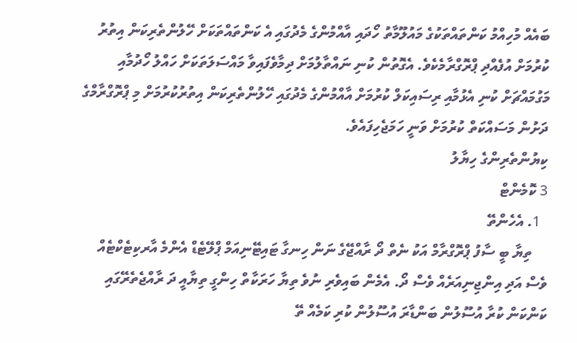ބައެއް މުހިއްމު ކަންތައްތަކުގެ މައުލޫމާތު ހޯދައި އާއްމުންގެ މެދުގައި އެ ކަންތައްތަކަށް ހޭލުންތެރިކަން އިތުރު ކުރުމަށް އުފެއްދި ޕްރޮގްރާމެކެވެ. އެގޮތުން ކުނި ނައްތާލުމަށް ދިމާވެފައިވާ މައްސަލަތަކަށް ހައްލު ހޯދުމާއި މަގުމައްޗަށް ކުނި އެޅުމާއި ރިސައިކަލް ކުރުމަށް އާއްމުންގެ މެދުގައި ހޭލުންތެރިކަން އިތުރުކުރުމަށް މި ޕްރޮގްރާމްގެ ދަށުން މަސައްކަތް ކުރުމަށް ވަނީ ހަމަޖެހިފައެވެ.
ކިޔުންތެރިންގެ ހިޔާލު
3 ކޮމެންޓް
  1. އެހެންތޭ
    ތިޔާ ބީ ސާފު ޕްރޮގްރާމް އަކު ނެތް ދޯ ރާއްޖޭގެ ނަން ހިނގާ ޓައިޓޭނިއަމް ޕްލޭޓެޑް އެންމެ އާރކިޓެކްޓެއް ވެސް އަދި އިންޖިނިއަރެއް ވެސް ދޯ. އެމެން ބައިވެރި ނުވެ ތިޔާ ހަރަކާތް ހިންގީ ތިޔާއީ ދަ ރާއްޖެތެރޭގައި ކަންކަން ކުރާ އުސޫލުން ބަންޑާރަ އުސޫލުން ކުރި ކަމެއް ތޭ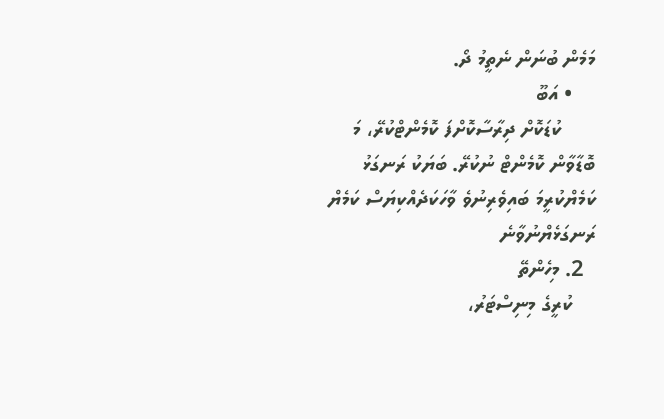މަމެން ބުނަން ނެތީމު ދޯ.
    • އަބޫ
      ކުޑަކޮށް ދިރާސާކޮށްފަ ކޮމެންޓްކުރޭ، މަ ބޮޑާވާން ކޮމެންޓް ނުކުރޭ. ބަޔަކު ރަނގަޅު ކަމެޔްކުރީމަ ބައިވެރިނުވެ ވާހަކަދެއްކިޔަސް ކަމެޔް ރަނގަޅެޔްނުވާނެ
  2. މިހެންތޭ
    ކުރީގެ މިނިސްޓަރު،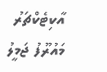އާކިޓެކްޗަރު މައުރޫފު ޖަމީލު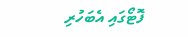ފޮޓޯގައި އެބަހުރި